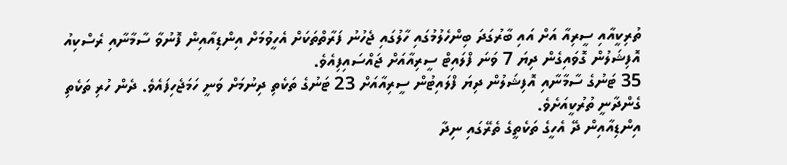ތުރިކީއާއި ސީރިއާ އަށް އައި ބާރުގަދަ ބިންހެލުމުގައި ހާލުގައި ޖެހުނު ފަރާތްތަކަށް އެހީވުމަށް އިންޑިއާއިން ފޮނުވާ ސާމާނާއި ރެސްކިއު އޮފިޝަލުން ގޮވައިގެން ދިޔަ 7 ވަނަ ފްލައިޓް ސީރިއާއަށް ޖައްސައިފިއެވެ.
35 ޓަނުގެ ސާމާނާއި އޮފިޝަލުން ދިޔަ ފްލައިޓުން ސީރިއާއަށް 23 ޓަނުގެ ތަކެތި ދިނުމަށް ވަނީ ހަމަޖެހިފައެވެ. ދެން ހުރި ތަކެތި ގެންދާނީ ތުރުކީއަށެވެ.
އިންޑިއާއިން ދޭ އެހީގެ ތަކެތީގެ ތެރޭގައި ނިދާ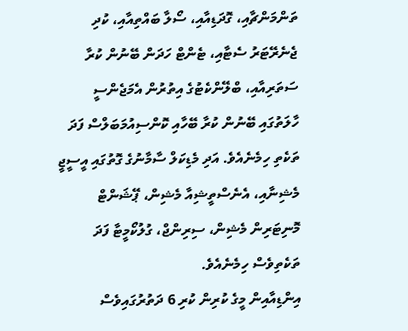ތަންމަންޗާއި، ގޮދަޑިއާއި، ސޯލާ ބައްތިއާއި، ކުދި ޖެނެރޭޓަރު ސެޓާއި، ޓެންޓް ހަދަން ބޭނުން ކުރާ ސަތަރިއާއި، ބްލޭންކެޓުގެ އިތުރުން އެމަޖެންސީ ހާލަތުގައި ބޭނުން ކުރާ ބޭހާއި ކޮންސިއުމަބަލްސް ފަދަ ތަކެތި ހިމެނެއެވެ. އަދި މެޑިކަލް ސާމާނުގެ ގޮތުގައި އީސީޖީ މެޝިނާއި، އެނެސްތީޝިއާ މެޝިން، ޕޭޝަންޓް މޮނިޓަރިން މެޝިން، ސިރިންޖް، ގުލުކޯމީޓާ ފަދަ ތަކެތިވެސް ހިމެނެއެވެ.
އިންޑިއާއިން މީގެ ކުރިން ކުރި 6 ދަތުރުގައިވެސް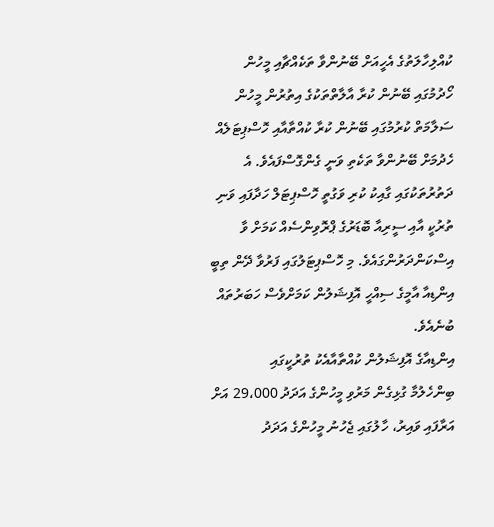ކުއްލިހާލަތުގެ އެހީއަށް ބޭނުންވާ ތަކެއްޗާއި މީހުން ހޯދުމުގައި ބޭނުން ކުރާ އާލާތްތަކުގެ އިތުރުން މީހުން ސަލާމަތް ކުރުމުގައި ބޭނުން ކުރާ ކުއްތާއާއި ހޮސްޕިޓަލެއް ހެދުމަށް ބޭނުންވާ ތަކެތި ވަނީ ގެންގޮސްފައެވެ. އެ ދަތުރުތަކުގައި ގާއިކު ކުރި ވަގުތީ ހޮސްޕިޓަލް ހަދާފައި ވަނި ތުރުކީ އާއި ސީރިއާ ބޮޑަރުގެ ޕްރޮވިންސެއް ކަމަށް ވާ އިސްކަންދަރުންގައެވެ. މި ހޮސްޕިޓަލުގައި ފަރުވާ ދޭން ތިބީ އިންޑިއާ އާމީގެ ސިއްހީ އޮފިޝަލުން ކަމަށްވެސް ހަބަރުތައް ބުނެއެވެ.
އިންޑިއާގެ އޮފިޝަލުން ކުއްތާއާއެކު ތުރުކީގައި
ބިންހެލުމާ ގުޅިގެން މަރުވި މީހުންގެ އަދަދު 29،000 އަށް އަރާފައި ވައިރު، ހާލުގައި ޖެހުނު މީހުންގެ އަދަދު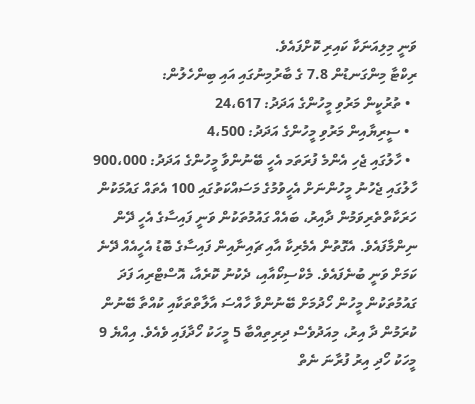ވަނީ މިލިއަނަކާ ކައިރި ކޮށްފައެވެ.
ރިކްޓާ މިންގަނޑުން 7.8 ގެ ބާރުމިނުގައި އައި ބިންހެލުން:
  • ތުރުކީން މަރުވި މީހުންގެ އަދަދު: 24،617
  • ސީރިޔާއިން މަރުވި މީހުންގެ އަދަދު: 4،500
  • ހާލުގައި ޖެހި އެންމެ ފުރަތަމ އެހީ ބޭނުންވާ މީހުންގެ އަދަދު: 900،000
ހާލުގައި ޖެހުނު މީހުންނަށް އެހީވުމުގެ މަސައްކަތުގައި 100 އެތައް ގައުމަކުން ހަރަކާތްތެރިވަމުން ދާއިރު، ބައެއް ގައުމުތަކުން ވަނީ ފައިސާގެ އެހީ ދޭން ނިންމާފައެވެ. އެގޮތުން އެމެރިކާ އާއި ޗައިނާއިން ފައިސާގެ ބޮޑު އެހީއެއް ދޭނެ ކަމަށް ވަނީ ބުނެފައެވެ. މެކްސިކޯއާއި، ދެކުނު ކޮރެއާ، އޮސްޓްރިއަ ފަދަ ގައުމުތަކުން މީހުން ހޯދުމަށް ބޭނުންވާ ހާއްސަ އާލާތްތަކާއި ކުއްތާ ބޭނުން ކުރަމުން ދާ އިރު، މިއަދުވެސް ދިރިތިއްބާ 5 މީހަކު ހޯދާފައި ވެއެވެ. އިއްޔެ 9 މީހަކު ހޯދި އިރު ފުރާނަ ނެތް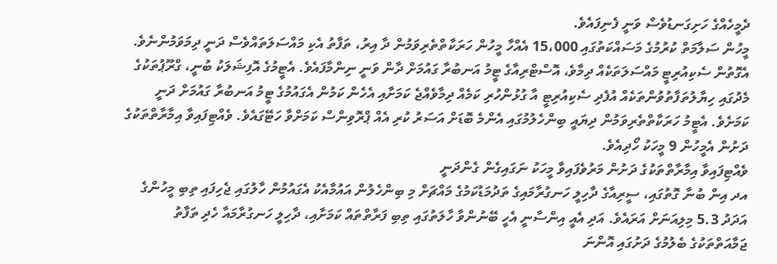ދެމީހެއްގެ ހަށިގަނޑުވެސް ވަނީ ފެނިފައެވެ.
މީހުން ސަލާމަތް ކުރުމުގެ މަސައްކަތުގައި 15،000 އެއްހާ މީހުން ހަރަކާތްތެރިވަމުން ދާ އިރު، ތަފާތު އެކި މައްސަލަތައްވެސް ދަނީ ދިމަވަމުންނެވެ. އެގޮތުން ސެކިއުރިޓީ މައްސަލަތަކެއް ދިމާވެ، އޮސްޓްރިއާގެ ޓީމު އަނބުރާ ގައުމަށް ދާން ވަނީ ނިންމާފައެވެ. އެޓީމުގެ އޮފިޝަލަކު ބުނީ، ގްރޫޕުތަކުގެ މެދުގައި ހިޔާލުތަފާތުވުންތަކެއް އުފެދި ސެކިއުރިޓީ އާ ގުޅުންހުރި ކަމެއް ދިމާވެއްޖެ ކަމަށާއި އެހެން ކަމުން އެގައުމުގެ ޓީމު އަނބުރާ ގައުމަށް ދަނީ ކަމަށެވެ. އެޓީމު ހަރަކާތްތެރިވަމުން ދިޔައީ ބިންހެލުމުގައި އެންމެ ބޮޑަށް އަސަރު ކުރި އެއް ޕްރޮވިންސް ކަމަށްވާ ހަޓޭގައެވެ. ވެއްޓިފައިވާ އިމާރާތްތަކުގެ ދަށުން އެމީހުން 9 މީހަކު ހޯދިއެވެ.
ވެއްޓިފައިވާ އިމާރާތްތަކުގެ ދަށުން މަރުވެފައިވާ މީހަކު ނަގައިގެން ގެންދަނީ
އދ އިން ބުނާ ގޮތުގައި، ސީރިއާގެ ދާހިލީ ހަނގުރާމައިގެ ތަދުމަޑުކަމުގެ މައްޗަށް މި ބިންހެލުން އައުމާއެކު އެގައުމުން ހާލުގައި ޖެހިފައި ތިބި މީހުންގެ އަދަދު 5.3 މިލިއަނަށް އަރައެވެ. އަދި އެއީ އިންސާނީ އެހީ ބޭނުންވާ ހާލަތުގައި ތިބި ފަރާތްތައް ކަމަށާއި، ދާހިލީ ހަނގުރާމައާ ހެދި ތަފާތު ޖަމާއަތްތަކުގެ ބެލުމުގެ ދަށުގައި އޮންނަ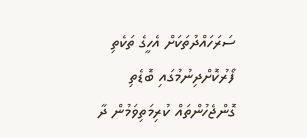ސަރަހައްދުތަކަށް އެހީގެ ތަކެތި ފޯރުކޮށްދިނުމުގައި ބޮޑެތި ގޮންޖެހުންތައް ކުރިމަތިވަމުން ދާ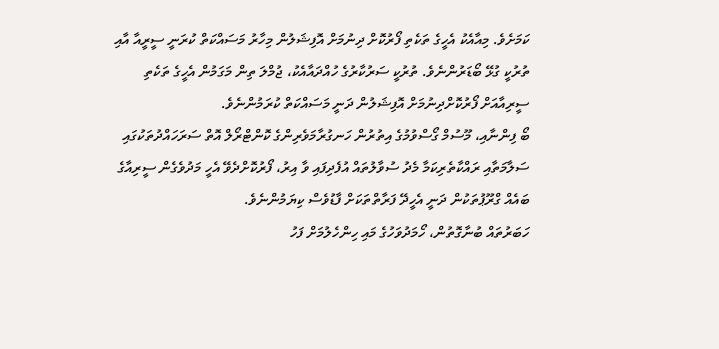ކަމަށެވެ. މިއާއެކު އެހީގެ ތަކެތި ފޯރުކޮށް ދިނުމަށް އޮފިޝަލުން މިހާރު މަސައްކަތް ކުރަނީ ސީރީއާ އާއި ތުރުކީ ގުޅޭ ބޯޑަރުންނެވެ. ތުރުކީ ސަރުކާރުގެ ހުއްދައާއެކު، ޖުމްލަ ތިން މަގަމުން އެހީގެ ތަކެތި ސީރިއާއަށް ފޯރުކޮށްދިނުމަށް އޮފިޝަލުން ދަނީ މަސައްކަތް ކުރަމުންނެވެ.
ބޯ ފިންނާއި، މޫސުމް ގޯސްވުމުގެ އިތުރުން ހަނގުރާމަވެރިންގެ ކޮންޓްރޯލް އޮތް ސަރަހައްދުތަކުގައި ސަލާމަތާއި ރައްކާތެރިކަމާ މެދު ސުވާލުތައް އުފެދިފައި ވާ އިރު، ފޯރުކޮށްދެވޭ އެހީ މަދުވެގެން ސީރިއާގެ ބައެއް ގްރޫޕުތަކުން ދަނީ އެހީދޭ ފަރާތްތަކަށް ފާޑުވެސް ކިޔަމުންނެވެ.
ހަބަރުތައް ބުނާގޮތުން، ހޯމަދުވަހުގެ މައި ހިންހެލުމަށް ފަހު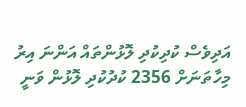އަދިވެސް ކުދިކުދި ލޮޅުންތައް އަންނަ އިރު މިހާތަނަށް 2356 ކުދުކުދި ލޮޅުން ވަނީ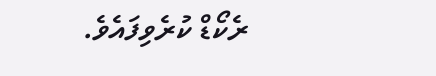ރެކޯޑް ކުރެވިފައެވެ.